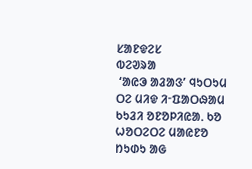ᱥᱟᱱᱫᱮᱥ
ᱵᱮᱣᱨᱟ
 ‘ᱟᱭᱳ ᱟᱲᱟᱝ’ ᱧᱩᱛᱩᱢ ᱛᱮ ᱢᱤᱫ ᱤᱼᱯᱟᱛᱷᱟᱢ ᱠᱩᱲᱤ ᱚᱱᱚᱞᱤᱭᱟᱹ ᱠᱚ ᱦᱚᱛᱮᱛᱮ ᱢᱟᱭᱱᱚ ᱴᱩᱰᱩ ᱟᱜ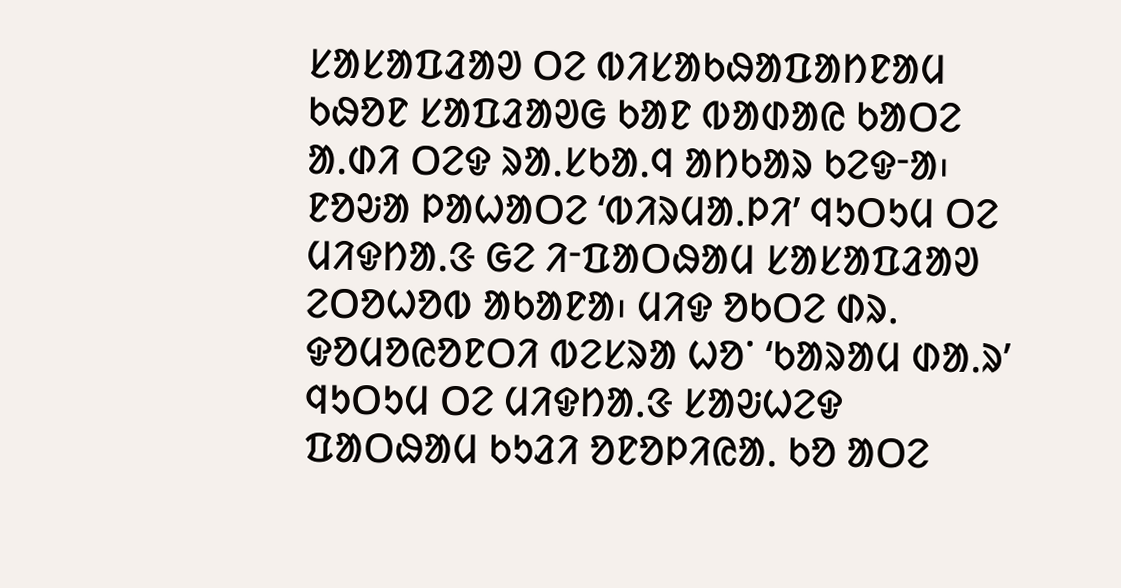ᱥᱟᱥᱟᱯᱲᱟᱣ ᱛᱮ ᱵᱤᱥᱟᱠᱷᱟᱯᱟᱴᱱᱟᱢ ᱠᱷᱚᱱ ᱥᱟᱯᱲᱟᱣᱜ ᱠᱟᱱ ᱵᱟᱰᱟᱭ ᱠᱟᱛᱮ ᱟᱹᱰᱤ ᱛᱮᱫ ᱨᱟᱹᱥᱠᱟᱹᱧ ᱟᱴᱠᱟᱨ ᱠᱮᱫᱼᱟ᱾ ᱱᱚᱶᱟ ᱞᱟᱦᱟᱛᱮ ‘ᱵᱤᱨᱢᱟᱹᱞᱤ’ ᱧᱩᱛᱩᱢ ᱛᱮ ᱢᱤᱫᱴᱟᱹᱝ ᱜᱮ ᱤᱼᱯᱟᱛᱷᱟᱢ ᱥᱟᱥᱟᱯᱲᱟᱣ ᱮᱛᱚᱦᱚᱵ ᱟᱠᱟᱱᱟ᱾ ᱢᱤᱫ ᱚᱠᱛᱮ ᱰᱨᱹ ᱫᱚᱢᱚᱭᱚᱱᱛᱤ ᱵᱮᱥᱨᱟ ᱦᱚᱸ ‘ᱠᱟᱨᱟᱢ ᱰᱟᱹᱨ’ ᱧᱩᱛᱩᱢ ᱛᱮ ᱢᱤᱫᱴᱟᱹᱝ ᱥᱟᱶᱦᱮᱫ ᱯᱟᱛᱷᱟᱢ ᱠᱩᱲᱤ ᱚᱱᱚᱞᱤᱭᱟᱹ ᱠᱚ ᱟᱛᱮ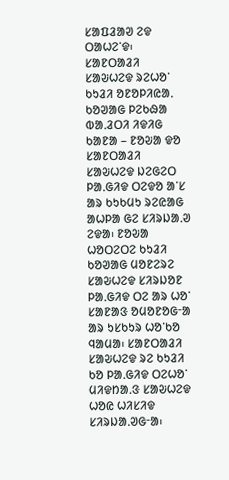ᱥᱟᱯᱲᱟᱣ ᱮᱫ ᱛᱟᱦᱮᱸᱫ᱾ ᱥᱟᱱᱛᱟᱲᱤ ᱥᱟᱶᱦᱮᱫ ᱨᱮᱦᱚᱸ ᱠᱩᱲᱤ ᱚᱱᱚᱞᱤᱭᱟᱹ ᱠᱚᱣᱟᱜ ᱞᱮᱠᱷᱟ ᱵᱟᱹᱲᱛᱤ ᱤᱫᱤᱜ ᱠᱟᱱᱟ – ᱱᱚᱶᱟ ᱫᱚ ᱥᱟᱱᱛᱟᱲᱤ ᱥᱟᱶᱦᱮᱫ ᱡᱮᱜᱮᱛ ᱞᱟᱹᱜᱤᱫ ᱛᱮᱫᱚ ᱟᱸᱥ ᱟᱨ ᱠᱩᱠᱢᱩ ᱨᱮᱭᱟᱜ ᱟᱦᱞᱟ ᱜᱮ ᱥᱤᱨᱡᱟᱹᱣ ᱮᱫᱟ᱾ ᱱᱚᱶᱟ ᱦᱚᱛᱮᱛᱮ ᱠᱩᱲᱤ ᱠᱚᱣᱟᱜ ᱢᱚᱱᱮᱨᱮ ᱥᱟᱶᱦᱮᱫ ᱥᱤᱨᱡᱚᱱ ᱞᱟᱹᱜᱤᱫ ᱛᱮ ᱟᱨ ᱦᱚᱸ ᱥᱟᱱᱟᱝ ᱚᱢᱚᱱᱚᱜᱼᱟ ᱟᱨ ᱩᱥᱠᱩᱨ ᱦᱚᱸᱠᱚ ᱧᱟᱢᱟ᱾ ᱥᱟᱱᱛᱟᱲᱤ ᱥᱟᱶᱦᱮᱫ ᱨᱮ ᱠᱩᱲᱤ ᱠᱚ ᱞᱟᱹᱜᱤᱫ ᱛᱮᱦᱚᱸ ᱢᱤᱫᱴᱟᱹᱝ ᱥᱟᱶᱦᱮᱫ ᱦᱚᱭ ᱦᱤᱥᱤᱫ ᱥᱤᱨᱡᱟᱹᱣᱜᱼᱟ᱾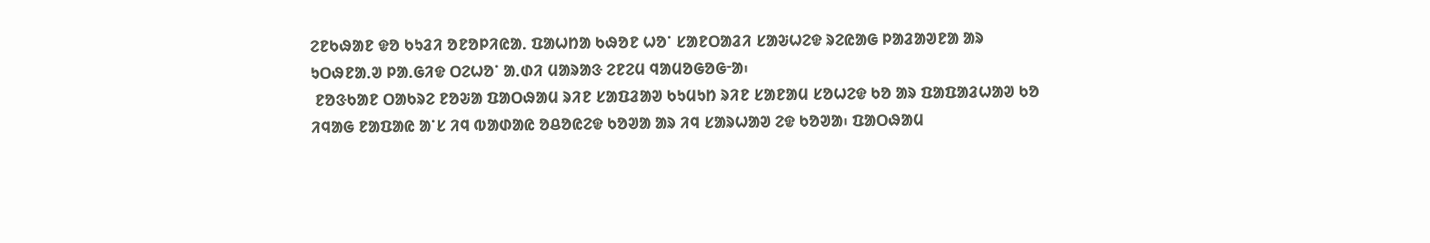ᱮᱱᱠᱷᱟᱱ ᱫᱚ ᱠᱩᱲᱤ ᱚᱱᱚᱞᱤᱭᱟᱹ ᱯᱟᱦᱴᱟ ᱠᱷᱚᱱ ᱦᱚᱸ ᱥᱟᱱᱛᱟᱲᱤ ᱥᱟᱶᱦᱮᱫ ᱨᱮᱭᱟᱜ ᱞᱟᱲᱟᱣᱱᱟ ᱟᱨ ᱩᱛᱷᱱᱟᱹᱣ ᱞᱟᱹᱜᱤᱫ ᱛᱮᱦᱚᱸ ᱟᱹᱰᱤ ᱢᱟᱨᱟᱝ ᱮᱱᱮᱢ ᱧᱟᱢᱚᱜᱚᱜᱼᱟ᱾
 ᱱᱚᱝᱠᱟᱱ ᱛᱟᱠᱨᱮ ᱱᱚᱶᱟ ᱯᱟᱛᱷᱟᱢ ᱨᱤᱱ ᱥᱟᱯᱲᱟᱣ ᱠᱩᱢᱩᱴ ᱨᱤᱱ ᱥᱟᱱᱟᱢ ᱥᱚᱦᱮᱫ ᱠᱚ ᱟᱨ ᱯᱟᱯᱟᱲᱦᱟᱣ ᱠᱚ ᱤᱧᱟᱜ ᱱᱟᱯᱟᱭ ᱟᱸᱥ ᱤᱧ ᱵᱟᱰᱟᱭ ᱚᱪᱚᱭᱮᱫ ᱠᱚᱣᱟ ᱟᱨ ᱤᱧ ᱥᱟᱨᱦᱟᱣ ᱮᱫ ᱠᱚᱣᱟ᱾ ᱯᱟᱛᱷᱟᱢ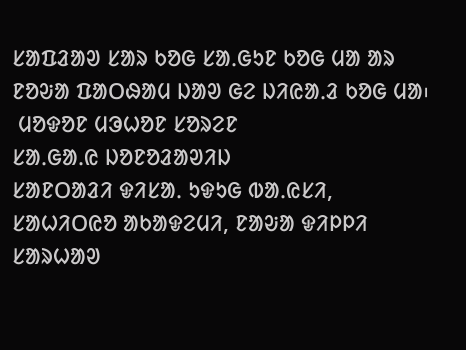ᱥᱟᱯᱲᱟᱣ ᱥᱟᱨ ᱠᱚᱜ ᱥᱟᱹᱜᱩᱱ ᱠᱚᱜ ᱢᱟ ᱟᱨ ᱱᱚᱶᱟ ᱯᱟᱛᱷᱟᱢ ᱡᱟᱣ ᱜᱮ ᱡᱤᱭᱟᱹᱲ ᱠᱚᱜ ᱢᱟ᱾
 ᱢᱚᱫᱚᱱ ᱢᱳᱦᱚᱱ ᱥᱚᱨᱮᱱ
ᱥᱟᱹᱜᱟᱹᱭ ᱡᱚᱱᱚᱲᱟᱣᱤᱡ
ᱥᱟᱱᱛᱟᱲᱤ ᱫᱤᱥᱟᱹ ᱩᱫᱩᱜ ᱵᱟᱹᱭᱥᱤ,
ᱥᱟᱦᱤᱛᱭᱚ ᱟᱠᱟᱫᱮᱢᱤ, ᱱᱟᱶᱟ ᱫᱤᱞᱞᱤ
ᱥᱟᱨᱦᱟᱣ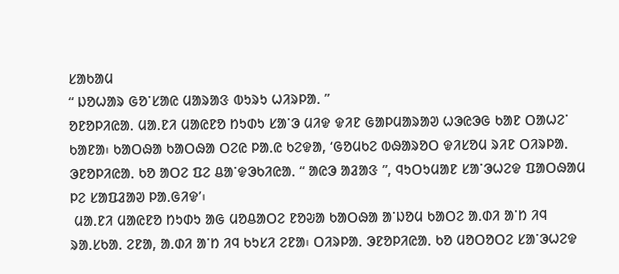ᱥᱟᱠᱟᱢ
“ ᱡᱚᱦᱟᱨ ᱜᱚᱸᱥᱟᱭ ᱢᱟᱨᱟᱝ ᱵᱩᱨᱩ ᱦᱤᱨᱞᱟᱹ ”
ᱚᱱᱚᱞᱤᱭᱟᱹ ᱢᱟᱹᱱᱤ ᱢᱟᱭᱱᱚ ᱴᱩᱰᱩ ᱥᱟᱸᱳ ᱢᱤᱫ ᱫᱤᱱ ᱜᱟᱞᱢᱟᱨᱟᱣ ᱦᱳᱭᱳᱜ ᱠᱟᱱ ᱛᱟᱦᱮᱸ ᱠᱟᱱᱟ᱾ ᱠᱟᱛᱷᱟ ᱠᱟᱛᱷᱟ ᱛᱮᱭ ᱞᱟᱹᱭ ᱠᱮᱫᱟ, ‘ᱜᱚᱢᱠᱮ ᱵᱷᱟᱨᱚᱛ ᱫᱤᱥᱚᱢ ᱨᱤᱱ ᱛᱤᱨᱞᱟᱹ ᱳᱱᱚᱞᱤᱭᱟᱹ ᱠᱚ ᱟᱛᱮ ᱯᱮ ᱪᱟᱸᱫᱳᱠᱤᱭᱟᱹ “ ᱟᱭᱳ ᱟᱲᱟᱝ ”, ᱧᱩᱛᱩᱢᱟᱱ ᱥᱟᱸᱳᱦᱮᱫ ᱯᱟᱛᱷᱟᱢ ᱞᱮ ᱥᱟᱯᱲᱟᱣ ᱞᱟᱹᱜᱤᱫ’᱾
 ᱢᱟᱹᱱᱤ ᱢᱟᱭᱱᱚ ᱴᱩᱰᱩ ᱟᱜ ᱢᱚᱪᱟᱛᱮ ᱱᱚᱶᱟ ᱠᱟᱛᱷᱟ ᱟᱸᱡᱚᱢ ᱠᱟᱛᱮ ᱟᱹᱰᱤ ᱟᱸᱴ ᱤᱧ ᱨᱟᱹᱥᱠᱟᱹ ᱮᱱᱟ, ᱟᱹᱰᱤ ᱟᱸᱴ ᱤᱧ ᱠᱩᱥᱤ ᱮᱱᱟ᱾ ᱛᱤᱨᱞᱟᱹ ᱳᱱᱚᱞᱤᱭᱟᱹ ᱠᱚ ᱢᱚᱛᱚᱛᱮ ᱥᱟᱸᱳᱦᱮᱫ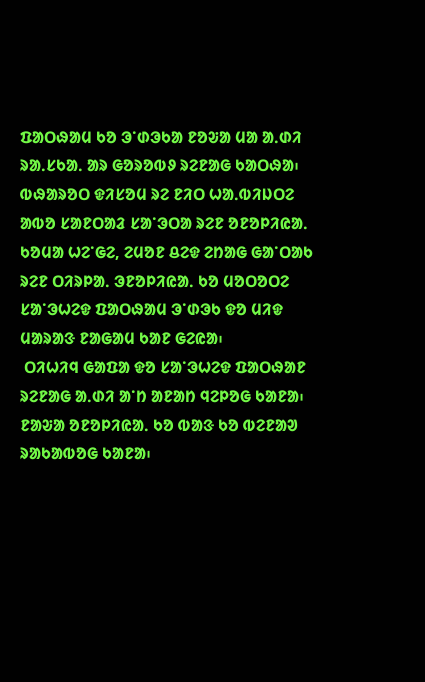ᱯᱟᱛᱷᱟᱢ ᱠᱚ ᱳᱸᱰᱳᱠᱟ ᱱᱚᱶᱟ ᱢᱟ ᱟᱹᱰᱤ ᱨᱟᱹᱥᱠᱟᱹ ᱟᱨ ᱜᱚᱨᱚᱵᱽ ᱨᱮᱱᱟᱜ ᱠᱟᱛᱷᱟ᱾ ᱵᱷᱟᱨᱚᱛ ᱫᱤᱥᱚᱢ ᱨᱮ ᱱᱤᱛ ᱦᱟᱹᱵᱤᱡᱛᱮ ᱟᱵᱚ ᱥᱟᱱᱛᱟᱲ ᱥᱟᱸᱳᱛᱟ ᱨᱮᱱ ᱚᱱᱚᱞᱤᱭᱟᱹ ᱠᱚᱢᱟ ᱦᱮᱸᱜᱮ, ᱮᱢᱚᱱ ᱪᱮᱫ ᱮᱴᱟᱜ ᱜᱟᱸᱛᱟᱠ ᱨᱮᱱ ᱛᱤᱨᱞᱟᱹ ᱳᱱᱚᱞᱤᱭᱟᱹ ᱠᱚ ᱢᱚᱛᱚᱛᱮ ᱥᱟᱸᱳᱦᱮᱫ ᱯᱟᱛᱷᱟᱢ ᱳᱸᱰᱳᱠ ᱫᱚ ᱢᱤᱫ ᱢᱟᱨᱟᱝ ᱱᱟᱜᱟᱢ ᱠᱟᱱ ᱜᱮᱭᱟ᱾
 ᱛᱤᱦᱤᱧ ᱜᱟᱯᱟ ᱫᱚ ᱥᱟᱸᱳᱦᱮᱫ ᱯᱟᱛᱷᱟᱱ ᱨᱮᱱᱟᱜ ᱟᱹᱰᱤ ᱟᱸᱴ ᱟᱱᱟᱴ ᱧᱮᱞᱚᱜ ᱠᱟᱱᱟ᱾ ᱱᱟᱶᱟ ᱚᱱᱚᱞᱤᱭᱟᱹ ᱠᱚ ᱵᱟᱝ ᱠᱚ ᱵᱮᱱᱟᱣ ᱨᱟᱠᱟᱵᱚᱜ ᱠᱟᱱᱟ᱾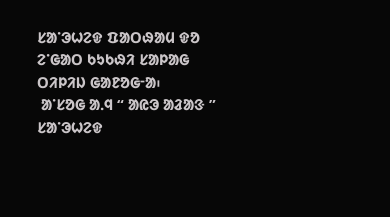ᱥᱟᱸᱳᱦᱮᱫ ᱯᱟᱛᱷᱟᱢ ᱫᱚ ᱮᱸᱜᱟᱛ ᱠᱩᱠᱷᱤ ᱥᱟᱞᱟᱜ ᱛᱤᱞᱤᱡ ᱜᱟᱱᱚᱜᱼᱟ᱾
 ᱟᱸᱥᱚᱜ ᱟᱹᱧ “ ᱟᱭᱳ ᱟᱲᱟᱝ ” ᱥᱟᱸᱳᱦᱮᱫ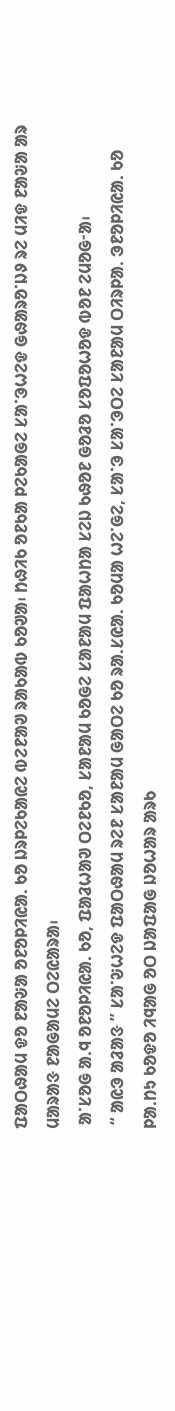ᱯᱟᱛᱷᱟᱢ ᱫᱚ ᱱᱟᱶᱟ ᱚᱱᱚᱞᱤᱭᱟᱹ ᱠᱚ ᱡᱨᱞᱮᱠᱟᱭᱮ ᱵᱮᱱᱟᱣ ᱨᱟᱠᱟᱵ ᱠᱚᱣᱟ᱾ ᱴᱷᱤᱠ ᱚᱱᱠᱟ ᱞᱮᱠᱟᱜᱮ ᱥᱟᱸᱳᱦᱮᱫ ᱜᱷᱟᱨᱚᱸᱡᱽ ᱨᱮ ᱢᱤᱫ ᱱᱟᱶᱟ ᱟᱨ ᱢᱟᱨᱟᱝ ᱱᱟᱜᱟᱢᱮ ᱛᱮᱭᱟᱨᱟ᱾
 ᱟᱸᱥᱚᱜ ᱟᱹᱧ ᱚᱱᱚᱞᱤᱭᱟᱹ ᱠᱚ, ᱯᱟᱲᱦᱟᱣ ᱛᱮᱱᱠᱚ, ᱥᱟᱱᱟᱢ ᱠᱚᱜᱮ ᱥᱟᱱᱟᱢ ᱯᱟᱦᱴᱟ ᱥᱮᱡ ᱠᱷᱚᱱ ᱜᱚᱲᱚ ᱥᱚᱯᱚᱦᱚᱫ ᱵᱚᱱ ᱮᱢᱚᱜᱼᱟ᱾
 “ ᱟᱭᱳ ᱟᱲᱟᱝ ” ᱥᱟᱸᱶᱦᱮᱫ ᱯᱟᱛᱷᱟᱢ ᱨᱮᱱ ᱥᱟᱱᱟᱢ ᱜᱟᱛᱮ ᱠᱚ ᱨᱟᱹᱥᱭᱟᱹ ᱠᱚᱢᱟ ᱦᱮᱸᱜᱮ, ᱥᱟᱸᱳ ᱥᱟᱸᱳᱛᱮ ᱥᱟᱱᱟᱢ ᱛᱤᱨᱞᱟᱹ ᱳᱱᱚᱞᱤᱭᱟᱹ ᱠᱚ ᱞᱟᱹᱴᱩ ᱠᱚᱫᱚ ᱤᱧᱟᱜ ᱚᱛ ᱡᱟᱯᱟᱜ ᱡᱚᱦᱟᱨ ᱟᱨᱠ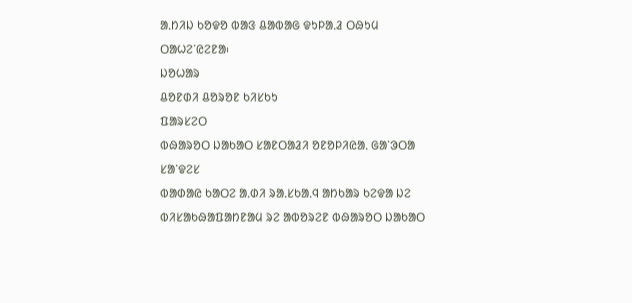ᱟᱹᱴᱤᱡ ᱠᱚᱫᱚ ᱵᱟᱝ ᱪᱟᱵᱟᱜ ᱫᱩᱞᱟᱹᱲ ᱛᱷᱩᱢ ᱛᱟᱦᱮᱸᱭᱮᱱᱟ᱾
ᱡᱚᱦᱟᱨ
ᱪᱚᱱᱰᱤ ᱪᱚᱨᱚᱱ ᱠᱤᱥᱠᱩ
ᱯᱟᱨᱥᱮᱛ
ᱵᱷᱟᱨᱚᱛ ᱡᱟᱠᱟᱛ ᱥᱟᱱᱛᱟᱲᱤ ᱚᱱᱚᱞᱤᱭᱟᱹ ᱜᱟᱸᱳᱛᱟ
ᱥᱟᱸᱫᱮᱥ
ᱵᱟᱰᱟᱭ ᱠᱟᱛᱮ ᱟᱹᱰᱤ ᱨᱟᱹᱥᱠᱟᱹᱧ ᱟᱴᱠᱟᱨ ᱠᱮᱫᱟ ᱡᱮ ᱵᱤᱥᱟᱠᱷᱟᱯᱟᱴᱱᱟᱢ ᱨᱮ ᱟᱵᱚᱨᱮᱱ ᱵᱷᱟᱨᱚᱛ ᱡᱟᱠᱟᱛ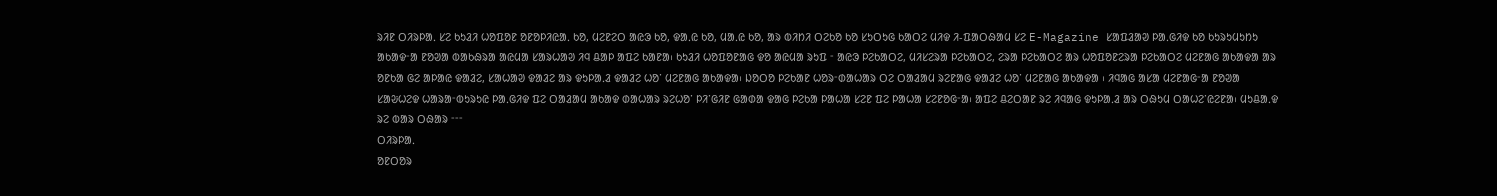ᱨᱤᱱ ᱛᱤᱨᱞᱟᱹ ᱥᱮ ᱠᱩᱲᱤ ᱦᱚᱯᱚᱱ ᱚᱱᱚᱞᱤᱭᱟᱹ ᱠᱚ, ᱢᱮᱱᱮᱛ ᱟᱭᱳ ᱠᱚ, ᱫᱟᱹᱭ ᱠᱚ, ᱢᱟᱹᱭ ᱠᱚ, ᱟᱨ ᱵᱤᱴᱤ ᱛᱮᱠᱚ ᱠᱚ ᱥᱩᱛᱩᱜ ᱠᱟᱛᱮ ᱢᱤᱫ ᱤ-ᱯᱟᱛᱷᱟᱢ ᱥᱮ E-Magazine ᱥᱟᱯᱲᱟᱣ ᱞᱟᱹᱜᱤᱫ ᱠᱚ ᱠᱩᱨᱩᱢᱩᱴᱩ ᱟᱠᱟᱫᱼᱟ ᱱᱚᱣᱟ ᱵᱟᱠᱷᱨᱟ ᱟᱭᱢᱟ ᱥᱟᱨᱦᱟᱣ ᱤᱧ ᱪᱟᱞ ᱟᱯᱮ ᱠᱟᱱᱟ᱾ ᱠᱩᱲᱤ ᱦᱚᱯᱚᱱᱟᱜ ᱫᱚ ᱟᱭᱢᱟ ᱨᱩᱯ ᱼ ᱟᱭᱳ ᱞᱮᱠᱟᱛᱮ, ᱢᱤᱥᱮᱨᱟ ᱞᱮᱠᱟᱛᱮ, ᱮᱨᱟ ᱞᱮᱠᱟᱛᱮ ᱟᱨ ᱦᱚᱯᱚᱱᱮᱨᱟ ᱞᱮᱠᱟᱛᱮ ᱢᱮᱱᱟᱜ ᱟᱠᱟᱫᱟ ᱟᱨ ᱚᱱᱠᱟ ᱜᱮ ᱟᱞᱟᱭ ᱫᱟᱲᱮ, ᱥᱟᱦᱟᱣ ᱫᱟᱲᱮ ᱟᱨ ᱫᱩᱞᱟᱹᱲ ᱫᱟᱲᱮ ᱦᱚᱸ ᱢᱮᱱᱟᱜ ᱟᱠᱟᱫᱟ᱾ ᱡᱚᱛᱚ ᱞᱮᱠᱟᱱ ᱦᱚᱨᱼᱰᱟᱦᱟᱨ ᱛᱮ ᱛᱟᱲᱟᱢ ᱨᱮᱱᱟᱜ ᱫᱟᱲᱮ ᱦᱚᱸ ᱢᱮᱱᱟᱜ ᱟᱠᱟᱫᱟ ᱾ ᱤᱧᱟᱜ ᱟᱥᱟ ᱢᱮᱱᱟᱜᱼᱟ ᱱᱚᱣᱟ ᱥᱟᱶᱦᱮᱫ ᱦᱟᱨᱟᱼᱵᱩᱨᱩᱭ ᱞᱟᱹᱜᱤᱫ ᱯᱮ ᱛᱟᱲᱟᱢ ᱟᱠᱟᱫ ᱰᱟᱦᱟᱨ ᱨᱮᱦᱚᱸ ᱞᱤᱸᱜᱤᱱ ᱜᱟᱰᱟ ᱫᱟᱜ ᱞᱮᱠᱟ ᱞᱟᱦᱟ ᱥᱮᱱ ᱯᱮ ᱞᱟᱦᱟ ᱥᱮᱱᱚᱜᱼᱟ᱾ ᱟᱯᱮ ᱪᱮᱛᱟᱱ ᱨᱮ ᱤᱧᱟᱜ ᱫᱩᱞᱟᱹᱲ ᱟᱨ ᱛᱷᱩᱢ ᱛᱟᱦᱮᱸᱭᱮᱱᱟ᱾ ᱢᱩᱪᱟᱹᱫ ᱨᱮ ᱵᱟᱨ ᱛᱷᱟᱨ ᱼᱼᱼ
ᱛᱤᱨᱞᱟᱹ
ᱚᱱᱛᱚᱨ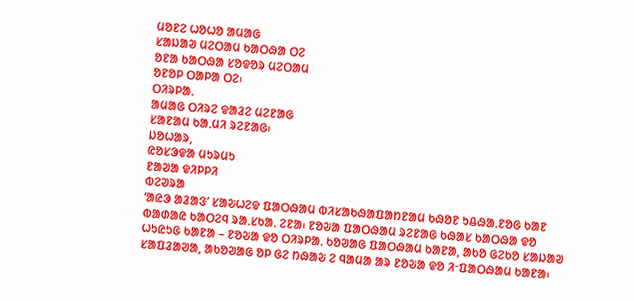ᱢᱚᱱᱮ ᱦᱚᱦᱚ ᱟᱢᱟᱜ
ᱥᱟᱡᱟᱣ ᱢᱮᱛᱟᱢ ᱠᱟᱛᱷᱟ ᱛᱮ
ᱚᱱᱟ ᱠᱟᱛᱷᱟ ᱥᱚᱫᱚᱨ ᱢᱮᱛᱟᱢ
ᱚᱱᱚᱞ ᱛᱟᱞᱟ ᱛᱮ᱾
ᱛᱤᱨᱞᱟᱹ
ᱟᱢᱟᱜ ᱛᱤᱨᱮ ᱫᱟᱲᱮ ᱢᱮᱱᱟᱜ
ᱥᱟᱱᱟᱢ ᱠᱟᱹᱢᱤ ᱨᱮᱱᱟᱜ᱾
ᱡᱚᱦᱟᱨ,
ᱭᱚᱥᱳᱫᱟ ᱢᱩᱨᱢᱩ
ᱱᱟᱣᱟ ᱫᱤᱞᱞᱤ
ᱵᱮᱣᱨᱟ
‘ᱟᱭᱳ ᱟᱲᱟᱝ’ ᱥᱟᱶᱦᱮᱫ ᱯᱟᱛᱷᱟᱢ ᱵᱤᱥᱟᱠᱷᱟᱯᱟᱴᱱᱟᱢ ᱠᱷᱚᱱ ᱩᱪᱷᱟᱹᱱᱚᱜ ᱠᱟᱱ ᱵᱟᱰᱟᱭ ᱠᱟᱛᱮᱧ ᱨᱟᱹᱥᱠᱟᱹ ᱮᱱᱟ᱾ ᱱᱚᱶᱟ ᱯᱟᱛᱷᱟᱢ ᱨᱮᱱᱟᱜ ᱠᱷᱟᱥ ᱠᱟᱛᱷᱟ ᱫᱚ ᱦᱩᱭᱩᱜ ᱠᱟᱱᱟ – ᱱᱚᱶᱟ ᱫᱚ ᱛᱤᱨᱞᱟᱹ ᱠᱚᱣᱟᱜ ᱯᱟᱛᱷᱟᱢ ᱠᱟᱱᱟ, ᱟᱠᱚ ᱜᱮᱠᱚ ᱥᱟᱡᱟᱣ ᱥᱟᱯᱲᱟᱣᱟ, ᱟᱠᱚᱣᱟᱜ ᱚᱞ ᱜᱮ ᱴᱷᱟᱶ ᱮ ᱧᱟᱢᱟ ᱟᱨ ᱱᱚᱶᱟ ᱫᱚ ᱤᱼᱯᱟᱛᱷᱟᱢ ᱠᱟᱱᱟ᱾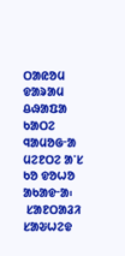ᱛᱟᱭᱚᱢ ᱫᱟᱨᱟᱢ ᱪᱷᱟᱯᱟ ᱠᱟᱛᱮ ᱧᱟᱢᱚᱜᱼᱟ ᱢᱮᱱᱛᱮ ᱟᱸᱥ ᱠᱚ ᱫᱚᱦᱚ ᱟᱠᱟᱫᱼᱟ᱾
 ᱥᱟᱱᱛᱟᱲᱤ ᱥᱟᱶᱦᱮᱫ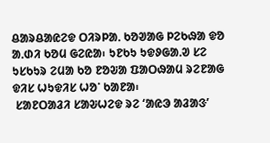ᱪᱟᱨᱪᱟᱭᱮᱫ ᱛᱤᱨᱞᱟᱹ ᱠᱚᱣᱟᱜ ᱞᱮᱠᱷᱟ ᱫᱚ ᱟᱹᱰᱤ ᱠᱚᱢ ᱜᱮᱭᱟ᱾ ᱩᱱᱠᱩ ᱩᱫᱽᱜᱟᱹᱣ ᱥᱮ ᱩᱥᱠᱩᱨ ᱮᱢᱟ ᱠᱚ ᱱᱚᱶᱟ ᱯᱟᱛᱷᱟᱢ ᱨᱮᱱᱟᱜ ᱫᱤᱥ ᱦᱩᱫᱤᱥ ᱦᱚᱸ ᱠᱟᱱᱟ᱾
 ᱥᱟᱱᱛᱟᱲᱤ ᱥᱟᱶᱦᱮᱫ ᱨᱮ ‘ᱟᱭᱳ ᱟᱲᱟᱝ’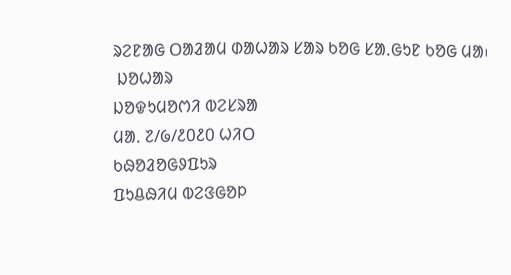ᱨᱮᱱᱟᱜ ᱛᱟᱲᱟᱢ ᱰᱟᱦᱟᱨ ᱥᱟᱨ ᱠᱚᱜ ᱥᱟᱹᱜᱩᱱ ᱠᱚᱜ ᱢᱟ᱾
 ᱡᱚᱦᱟᱨ
ᱡᱚᱫᱩᱢᱚᱬᱤ ᱵᱮᱥᱨᱟ
ᱢᱟᱹ ᱗/᱙/᱒᱐᱒᱐ ᱦᱤᱛ
ᱠᱷᱚᱲᱚᱜᱽᱯᱩᱨ
ᱯᱩᱪᱷᱤᱢ ᱵᱮᱝᱜᱚᱞ